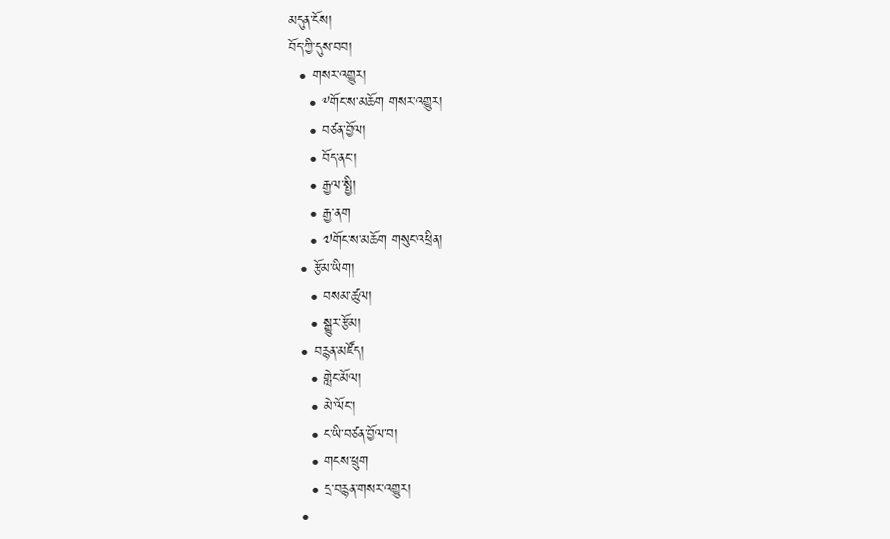མདུན་ངོས།
བོད་ཀྱི་དུས་བབ།
  • གསར་འགྱུར།
    • ༸གོང་ས་མཆོག གསར་འགྱུར།
    • བཙན་བྱོལ།
    • བོད་ནང་།
    • རྒྱལ་སྤྱི།
    • རྒྱ་ནག
    • ༧གོང་ས་མཆོག གསུང་འཕྲིན།
  • རྩོམ་ཡིག།
    • བསམ་ཚུལ།
    • སྒྱུར་རྩོམ།
  • བརྙན་མཛོད།
    • གླེང་མོལ།
    • མེ་ལོང་།
    • ང་ཡི་བཙན་བྱོལ་བ།
    • གངས་ཕྲུག
    • དྲ་བརྙན་གསར་འགྱུར།
  •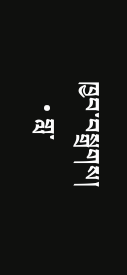ཁྱབ་བསྒྲགས།
    • གླ་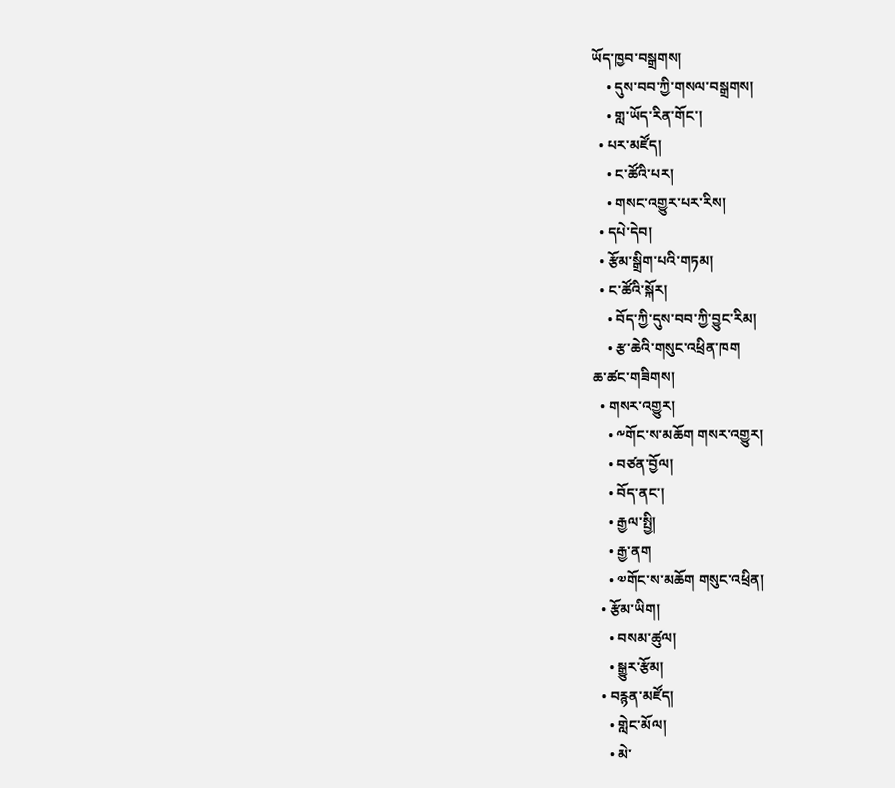ཡོད་ཁྱབ་བསྒྲགས།
    • དུས་བབ་ཀྱི་གསལ་བསྒྲགས།
    • གླ་ཡོད་རིན་གོང་།
  • པར་མཛོད།
    • ང་ཚོའི་པར།
    • གསང་འགྱུར་པར་རིས།
  • དཔེ་དེབ།
  • རྩོམ་སྒྲིག་པའི་གཏམ།
  • ང་ཚོའི་སྐོར།
    • བོད་ཀྱི་དུས་བབ་ཀྱི་བྱུང་རིམ།
    • རྩ་ཆེའི་གསུང་འཕྲིན་ཁག
ཆ་ཚང་གཟིགས།
  • གསར་འགྱུར།
    • ༸གོང་ས་མཆོག གསར་འགྱུར།
    • བཙན་བྱོལ།
    • བོད་ནང་།
    • རྒྱལ་སྤྱི།
    • རྒྱ་ནག
    • ༧གོང་ས་མཆོག གསུང་འཕྲིན།
  • རྩོམ་ཡིག།
    • བསམ་ཚུལ།
    • སྒྱུར་རྩོམ།
  • བརྙན་མཛོད།
    • གླེང་མོལ།
    • མེ་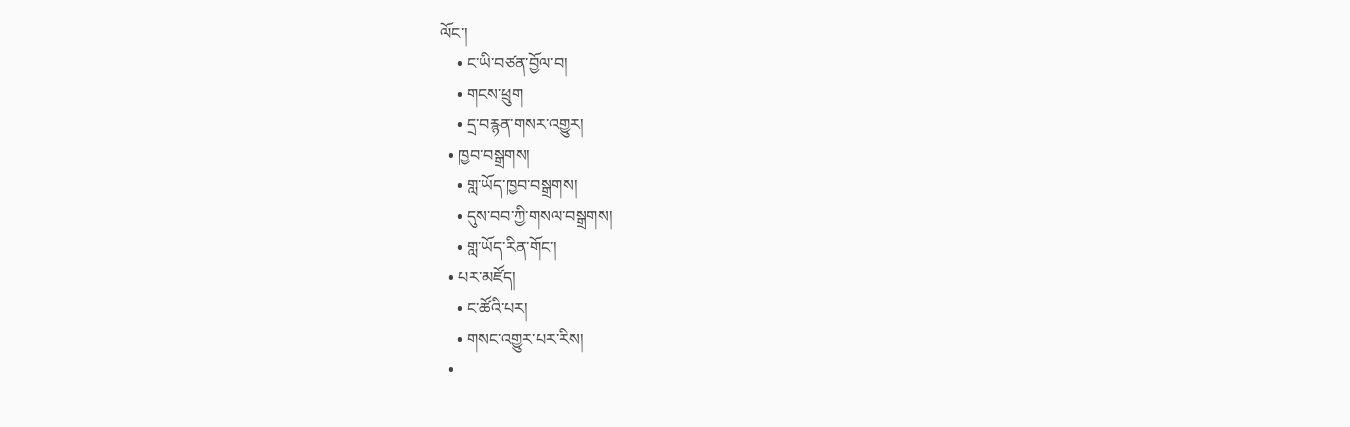ལོང་།
    • ང་ཡི་བཙན་བྱོལ་བ།
    • གངས་ཕྲུག
    • དྲ་བརྙན་གསར་འགྱུར།
  • ཁྱབ་བསྒྲགས།
    • གླ་ཡོད་ཁྱབ་བསྒྲགས།
    • དུས་བབ་ཀྱི་གསལ་བསྒྲགས།
    • གླ་ཡོད་རིན་གོང་།
  • པར་མཛོད།
    • ང་ཚོའི་པར།
    • གསང་འགྱུར་པར་རིས།
  •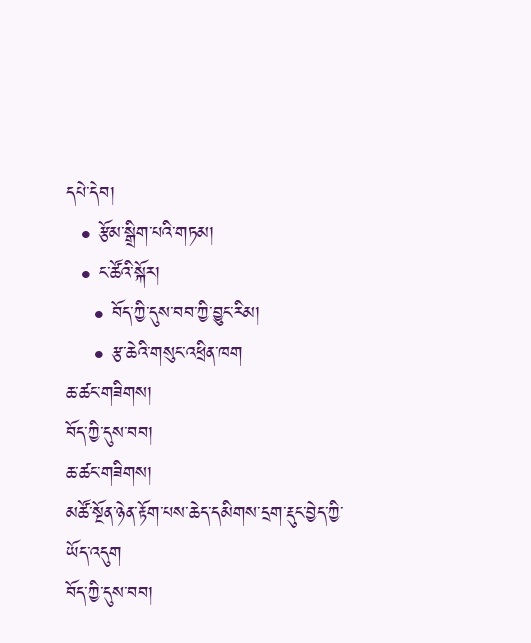དཔེ་དེབ།
  • རྩོམ་སྒྲིག་པའི་གཏམ།
  • ང་ཚོའི་སྐོར།
    • བོད་ཀྱི་དུས་བབ་ཀྱི་བྱུང་རིམ།
    • རྩ་ཆེའི་གསུང་འཕྲིན་ཁག
ཆ་ཚང་གཟིགས།
བོད་ཀྱི་དུས་བབ།
ཆ་ཚང་གཟིགས།
མཚོ་སྔོན་ཉེན་རྟོག་པས་ཆེད་དམིགས་དྲག་རྡུང་བྱེད་ཀྱི་ཡོད་འདུག
བོད་ཀྱི་དུས་བབ།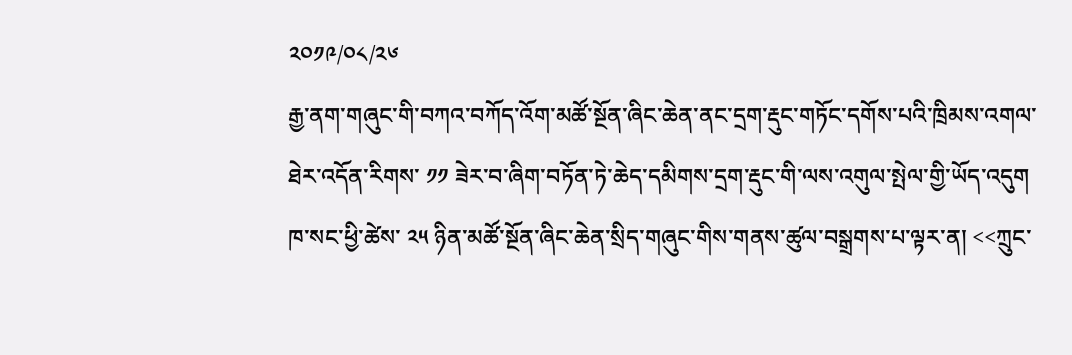༢༠༡༩/༠༨/༢༦
རྒྱ་ནག་གཞུང་གི་བཀའ་བཀོད་འོག་མཚོ་སྔོན་ཞིང་ཆེན་ནང་དྲག་རྡུང་གཏོང་དགོས་པའི་ཁྲིམས་འགལ་ཐེར་འདོན་རིགས་ ༡༡ ཟེར་བ་ཞིག་བཏོན་ཏེ་ཆེད་དམིགས་དྲག་རྡུང་གི་ལས་འགུལ་སྤེལ་གྱི་ཡོད་འདུག
ཁ་སང་ཕྱི་ཚེས་ ༢༥ ཉིན་མཚོ་སྔོན་ཞིང་ཆེན་སྲིད་གཞུང་གིས་གནས་ཚུལ་བསྒྲགས་པ་ལྟར་ན། <<ཀྲུང་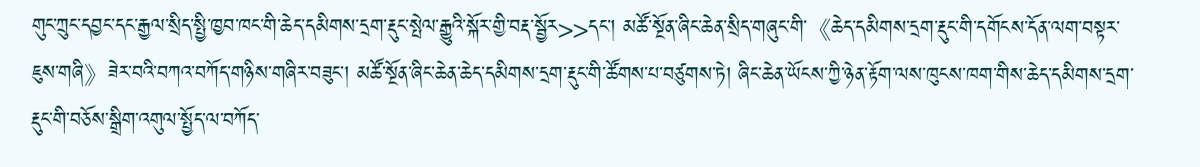གུང་ཀྲུང་དབྱང་དང་རྒྱལ་སྲིད་སྤྱི་ཁྱབ་ཁང་གི་ཆེད་དམིགས་དྲག་རྡུང་སྤེལ་རྒྱུའི་སྐོར་གྱི་བརྡ་སྦྱོར>>དང་། མཚོ་སྔོན་ཞིང་ཆེན་སྲིད་གཞུང་གི་《ཆེད་དམིགས་དྲག་རྡུང་གི་དགོངས་དོན་ལག་བསྟར་ཇུས་གཞི》ཟེར་བའི་བཀའ་བཀོད་གཉིས་གཞིར་བཟུང་། མཚོ་སྔོན་ཞིང་ཆེན་ཆེད་དམིགས་དྲག་རྡུང་གི་ཚོགས་པ་བཙུགས་ཏེ། ཞིང་ཆེན་ཡོངས་ཀྱི་ཉེན་རྟོག་ལས་ཁུངས་ཁག་གིས་ཆེད་དམིགས་དྲག་རྡུང་གི་བཅོས་སྒྲིག་འགུལ་སྤྱོད་ལ་བཀོད་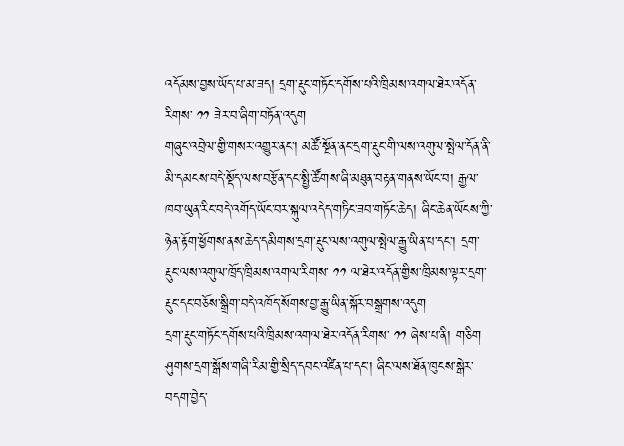འདོམས་བྱས་ཡོད་པ་མ་ཟད། དྲག་རྡུང་གཏོང་དགོས་པའི་ཁྲིམས་འགལ་ཐེར་འདོན་རིགས་ ༡༡ ཟེར་བ་ཞིག་བཏོན་འདུག
གཞུང་འབྲེལ་གྱི་གསར་འགྱུར་ནང་། མཚོ་སྔོན་ནང་དྲག་རྡུང་གི་ལས་འགུལ་སྤེལ་དོན་ནི་མི་དམངས་བདེ་སྡོད་ལས་བརྩོན་དང་སྤྱི་ཚོགས་ཞི་མཐུན་བརྟན་གནས་ཡོང་བ། རྒྱལ་ཁབ་ཡུན་རིང་བདེ་འགོད་ཡོང་བར་སྐུལ་འདེད་གཏིང་ཟབ་གཏོང་ཆེད། ཞིང་ཆེན་ཡོངས་ཀྱི་ཉེན་རྟོག་ཕྱོགས་ནས་ཆེད་དམིགས་དྲག་རྡུང་ལས་འགུལ་སྤེལ་རྒྱུ་ཡིན་པ་དང་། དྲག་རྡུང་ལས་འགུལ་ཁྲོད་ཁྲིམས་འགལ་རིགས་ ༡༡ ལ་ཐེར་འདོན་གྱིས་ཁྲིམས་ལྟར་དྲག་རྡུང་དང་བཅོས་སྒྲིག་བདེ་འཁོད་སོགས་བྱ་རྒྱུ་ཡིན་སྐོར་བསྒྲགས་འདུག
དྲག་རྡུང་གཏོང་དགོས་པའི་ཁྲིམས་འགལ་ཐེར་འདོན་རིགས་ ༡༡ ཞེས་པ་ནི། གཅིག ཤུགས་དྲག་སྒོས་གཞི་རིམ་གྱི་སྲིད་དབང་འཛིན་པ་དང་། ཞིང་ལས་ཐོན་ཁུངས་སྒེར་བདག་བྱེད་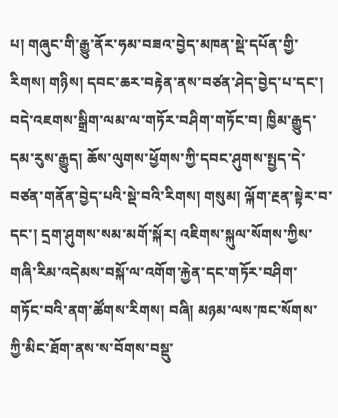པ། གཞུང་གི་རྒྱུ་ནོར་ཧམ་བཟའ་བྱེད་མཁན་སྡེ་དཔོན་གྱི་རིགས། གཉིས། དབང་ཆར་བརྟེན་ནས་བཙན་ཤེད་བྱེད་པ་དང་། བདེ་འཇགས་སྒྲིག་ལམ་ལ་གཏོར་བཤིག་གཏོང་བ། ཁྱིམ་རྒྱུད་དམ་རུས་རྒྱུད། ཆོས་ལུགས་ཕྱོགས་ཀྱི་དབང་ཤུགས་སྤྱད་དེ་བཙན་གནོན་བྱེད་པའི་སྡེ་བའི་རིགས། གསུམ། ལྐོག་རྔན་སྟེར་བ་དང་། དྲག་ཤུགས་སམ་མགོ་སྐོར། འཇིགས་སྐུལ་སོགས་ཀྱིས་གཞི་རིམ་འདེམས་བསྐོ་ལ་འགོག་རྐྱེན་དང་གཏོར་བཤིག་གཏོང་བའི་ནག་ཚོགས་རིགས། བཞི། མཉམ་ལས་ཁང་སོགས་ཀྱི་མིང་ཐོག་ནས་ས་བོགས་བསྡུ་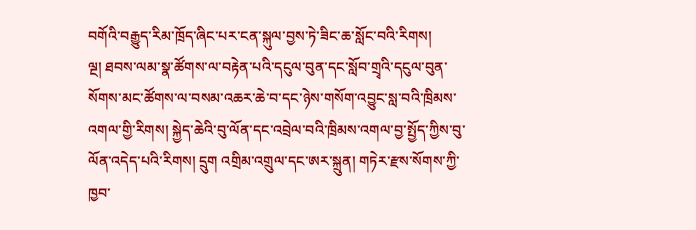བགོའི་བརྒྱུད་རིམ་ཁྲོད་ཞིང་པར་ངན་སྐུལ་བྱས་ཏེ་ཟིང་ཆ་སློང་བའི་རིགས།
ལྔ། ཐབས་ལམ་སྣ་ཚོགས་ལ་བརྟེན་པའི་དངུལ་བུན་དང་སློབ་གྲྭའི་དངུལ་བུན་སོགས་མང་ཚོགས་ལ་བསམ་འཆར་ཆེ་བ་དང་ཉེས་གསོག་འབྱུང་སླ་བའི་ཁྲིམས་འགལ་གྱི་རིགས། སྐྱེད་ཆེའི་བུ་ལོན་དང་འབྲེལ་བའི་ཁྲིམས་འགལ་བྱ་སྤྱོད་ཀྱིས་བུ་ལོན་འདེད་པའི་རིགས། དྲུག འགྲིམ་འགྲུལ་དང་ཨར་སྐྲུན། གཏེར་རྫས་སོགས་ཀྱི་ཁྱབ་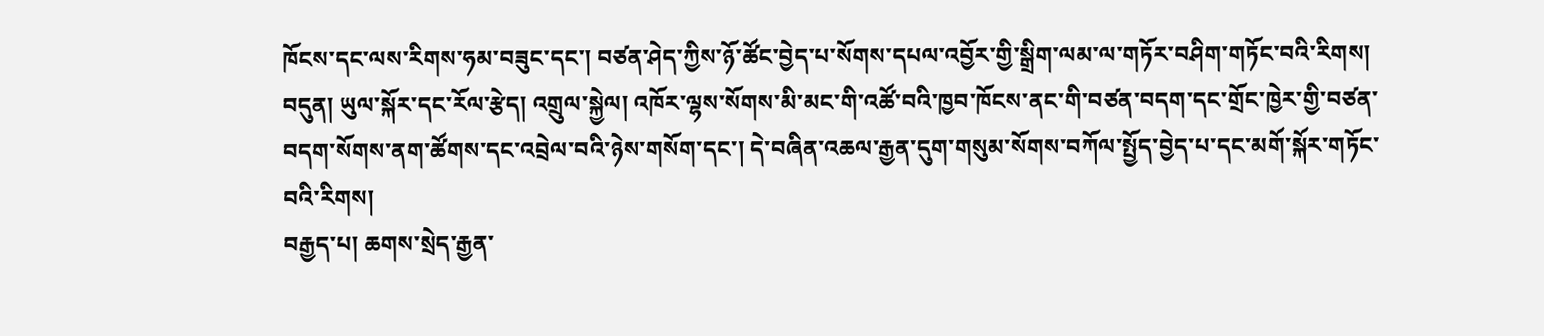ཁོངས་དང་ལས་རིགས་ཧམ་བཟུང་དང་། བཙན་ཤེད་ཀྱིས་ཉོ་ཚོང་བྱེད་པ་སོགས་དཔལ་འབྱོར་གྱི་སྒྲིག་ལམ་ལ་གཏོར་བཤིག་གཏོང་བའི་རིགས། བདུན། ཡུལ་སྐོར་དང་རོལ་རྩེད། འགྲུལ་སྐྱེལ། འཁོར་ལྷས་སོགས་མི་མང་གི་འཚོ་བའི་ཁྱབ་ཁོངས་ནང་གི་བཙན་བདག་དང་གྲོང་ཁྱེར་གྱི་བཙན་བདག་སོགས་ནག་ཚོགས་དང་འབྲེལ་བའི་ཉེས་གསོག་དང་། དེ་བཞིན་འཆལ་རྒྱན་དུག་གསུམ་སོགས་བཀོལ་སྤྱོད་བྱེད་པ་དང་མགོ་སྐོར་གཏོང་བའི་རིགས།
བརྒྱད་པ། ཆགས་སྲེད་རྒྱན་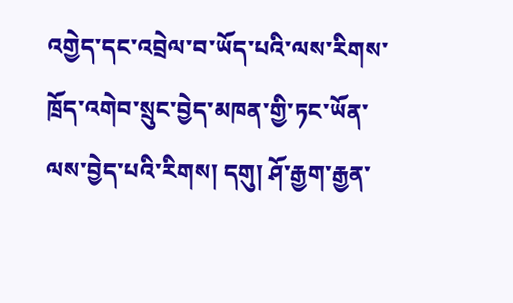འགྱེད་དང་འབྲེལ་བ་ཡོད་པའི་ལས་རིགས་ཁྲོད་འགེབ་སྲུང་བྱེད་མཁན་གྱི་ཏང་ཡོན་ལས་བྱེད་པའི་རིགས། དགུ། ཤོ་རྒྱག་རྒྱན་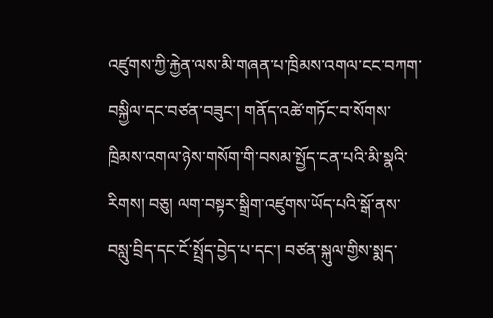འཛུགས་ཀྱི་རྐྱེན་ལས་མི་གཞན་པ་ཁྲིམས་འགལ་ངང་བཀག་བསྐྱིལ་དང་བཙན་བཟུང་། གནོད་འཚེ་གཏོང་བ་སོགས་ཁྲིམས་འགལ་ཉེས་གསོག་གི་བསམ་སྤྱོད་ངན་པའི་མི་སྣའི་རིགས། བཅུ། ལག་བསྟར་སྒྲིག་འཛུགས་ཡོད་པའི་སྒོ་ནས་བསླུ་བྲིད་དང་ངོ་སྤྲོད་བྱེད་པ་དང་། བཙན་སྐུལ་གྱིས་སྨད་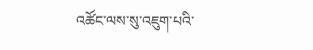འཚོང་ལས་སུ་འཇུག་པའི་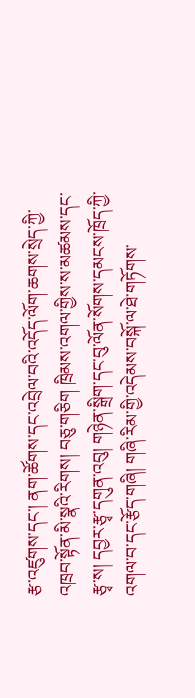རྩ་འཛུགས་དང་། ནག་ཚོགས་དང་འབྲེལ་བའི་འདོད་ལོག་ཆགས་སྲེད་ཀྱི་འཁྲབ་སྟོན་མི་སྣའི་རིགས། བཅུ་གཅིག ཁྲིམས་འགལ་གྱིས་ས་མཚམས་དང་རྩྭ་ས། དབྱར་རྩྭ་དགུན་འབུ། གཉེན་སྒྲིག་དང་བུ་ལོན་སོགས་དམངས་ཁྲོད་ཀྱི་འགལ་བ་དང་རྩོད་གཞི། གཞི་རིམ་གྱི་འདེམས་བསྐོ་ལ་ཐེ་གཏོགས་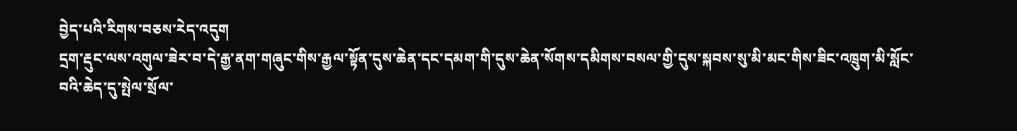བྱེད་པའི་རིགས་བཅས་རེད་འདུག
དྲག་རྡུང་ལས་འགུལ་ཟེར་བ་དེ་རྒྱ་ནག་གཞུང་གིས་རྒྱལ་སྟོན་དུས་ཆེན་དང་དམག་གི་དུས་ཆེན་སོགས་དམིགས་བསལ་གྱི་དུས་སྐབས་སུ་མི་མང་གིས་ཟིང་འཁྲུག་མི་སློང་བའི་ཆེད་དུ་སྤེལ་སྲོལ་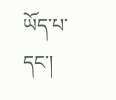ཡོད་པ་དང་།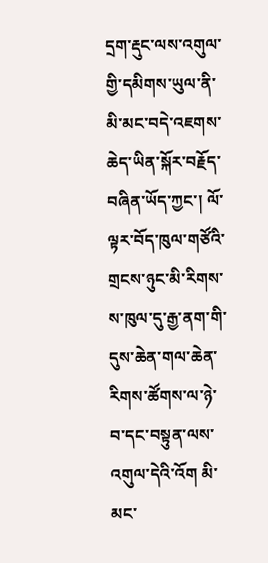དྲག་རྡུང་ལས་འགུལ་གྱི་དམིགས་ཡུལ་ནི་མི་མང་བདེ་འཇགས་ཆེད་ཡིན་སྐོར་བརྗོད་བཞིན་ཡོད་ཀྱང་། ལོ་ལྟར་བོད་ཁུལ་གཙོའི་གྲངས་ཉུང་མི་རིགས་ས་ཁུལ་དུ་རྒྱ་ནག་གི་དུས་ཆེན་གལ་ཆེན་རིགས་ཚོགས་ལ་ཉེ་བ་དང་བསྟུན་ལས་འགུལ་དེའི་འོག མི་མང་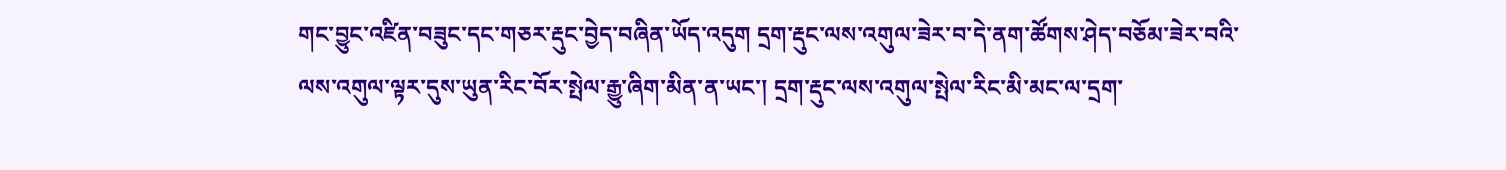གང་བྱུང་འཛིན་བཟུང་དང་གཅར་རྡུང་བྱེད་བཞིན་ཡོད་འདུག དྲག་རྡུང་ལས་འགུལ་ཟེར་བ་དེ་ནག་ཚོགས་ཤེད་བཅོམ་ཟེར་བའི་ལས་འགུལ་ལྟར་དུས་ཡུན་རིང་བོར་སྤེལ་རྒྱུ་ཞིག་མིན་ན་ཡང་། དྲག་རྡུང་ལས་འགུལ་སྤེལ་རིང་མི་མང་ལ་དྲག་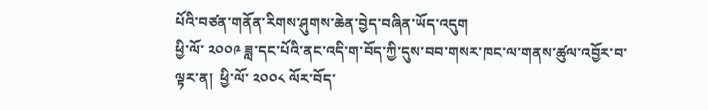པོའི་བཙན་གནོན་རིགས་ཤུགས་ཆེན་བྱེད་བཞིན་ཡོད་འདུག
ཕྱི་ལོ་ ༢༠༠༩ ཟླ་དང་པོའི་ནང་འདི་ག་བོད་ཀྱི་དུས་བབ་གསར་ཁང་ལ་གནས་ཚུལ་འབྱོར་བ་ལྟར་ན།  ཕྱི་ལོ་ ༢༠༠༨ ལོར་བོད་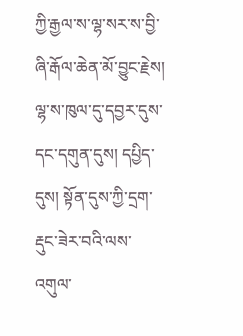ཀྱི་རྒྱལ་ས་ལྷ་སར་ས་བྱི་ཞི་རྒོལ་ཆེན་མོ་བྱུང་རྗེས། ལྷ་ས་ཁུལ་དུ་དབྱར་དུས་དང་དགུན་དུས། དཔྱིད་དུས། སྟོན་དུས་ཀྱི་དྲག་རྡུང་ཟེར་བའི་ལས་འགུལ་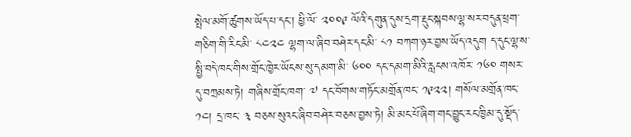སྤེལ་མགོ་ཚུགས་ཡོད་པ་དང་། ཕྱི་ལོ་ ༢༠༠༩ ལོའི་དགུན་དུས་དྲག་རྡུང་སྐབས་ལྷ་སར་བདུན་ཕྲག་གཅིག་གི་རིང་མི་ ༨༤༢༤ ལྷག་ལ་ཞིབ་བཤེར་དང་མི་ ༨༡ བཀག་ཉར་བྱས་ཡོད་འདུག ད་དུང་ལྷ་ས་སྤྱི་བདེ་ཁང་གིས་གྲོང་ཁྱེར་ཡོངས་སུ་དམག་མི་ ༦༠༠ དང་དམག་མིའི་རླངས་འཁོར་ ༡༦༠ གསར་དུ་བཀྲམས་ཏེ། གཞིས་གྲོང་ཁག་ ༧ དང་བོགས་གཏོང་མགྲོན་ཁང་ ༡༩༢༢། གསོལ་མགྲོན་ཁང་ ༡༤། དྲ་ཁང་ ༣ བཅས་སུའང་ཞིབ་བཤེར་བཅས་བྱས་ཏེ། མི་མང་པོ་ཞིག་གང་བྱུང་རང་ཁྱིམ་དུ་སྡོད་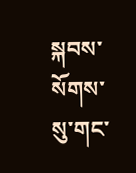སྐབས་སོགས་སུ་གང་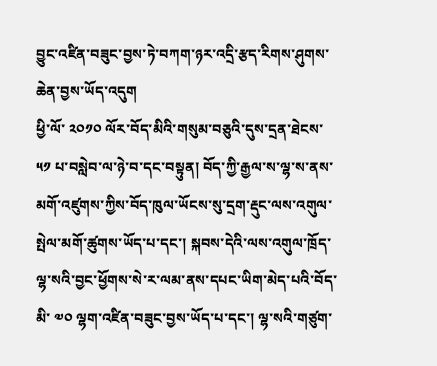བྱུང་འཛིན་བཟུང་བྱས་ཏེ་བཀག་ཉར་འདྲི་རྩད་རིགས་ཤུགས་ཆེན་བྱས་ཡོད་འདུག
ཕྱི་ལོ་ ༢༠༡༠ ལོར་བོད་མིའི་གསུམ་བཅུའི་དུས་དྲན་ཐེངས་ ༥༡ པ་བསླེབ་ལ་ཉེ་བ་དང་བསྟུན། བོད་ཀྱི་རྒྱལ་ས་ལྷ་ས་ནས་མགོ་འཛུགས་ཀྱིས་བོད་ཁུལ་ཡོངས་སུ་དྲག་རྡུང་ལས་འགུལ་སྤེལ་མགོ་ཚུགས་ཡོད་པ་དང་། སྐབས་དེའི་ལས་འགུལ་ཁྲོད་ལྷ་སའི་བྱང་ཕྱོགས་སེ་ར་ལམ་ནས་དཔང་ཡིག་མེད་པའི་བོད་མི་ ༧༠ ལྷག་འཛིན་བཟུང་བྱས་ཡོད་པ་དང་། ལྷ་སའི་གཙུག་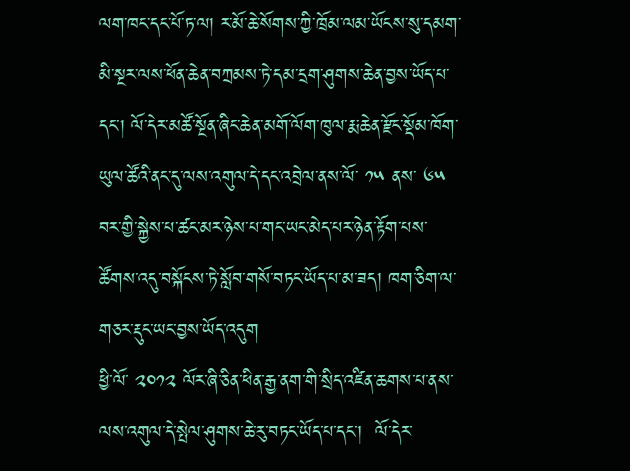ལག་ཁང་དང་པོ་ཏ་ལ། ར་མོ་ཆེ་སོགས་ཀྱི་ཁྲོམ་ལམ་ཡོངས་སུ་དམག་མི་སྔར་ལས་ཕོན་ཆེན་བཀྲམས་ཏེ་དམ་དྲག་ཤུགས་ཆེན་བྱས་ཡོད་པ་དང་། ལོ་དེར་མཚོ་སྔོན་ཞིང་ཆེན་མགོ་ལོག་ཁུལ་རྨ་ཆེན་རྫོང་སྡོམ་ཁོག་ཡུལ་ཚོའི་ནང་དུ་ལས་འགུལ་དེ་དང་འབྲེལ་ནས་ལོ་ ༡༥ ནས་ ༦༥ བར་གྱི་སྐྱེས་པ་ཚང་མར་ཉེས་པ་གང་ཡང་མེད་པར་ཉེན་རྟོག་པས་ཚོགས་འདུ་བསྐོངས་ཏེ་སློབ་གསོ་བཏང་ཡོད་པ་མ་ཟད། ཁག་ཅིག་ལ་གཅར་རྡུང་ཡང་བྱས་ཡོད་འདུག
ཕྱི་ལོ་ ༢༠༡༢ ལོར་ཞི་ཅིན་ཕིན་རྒྱ་ནག་གི་སྲིད་འཛིན་ཆགས་པ་ནས་ལས་འགུལ་དེ་སྤེལ་ཤུགས་ཆེ་རུ་བཏང་ཡོད་པ་དང་།  ལོ་དེར་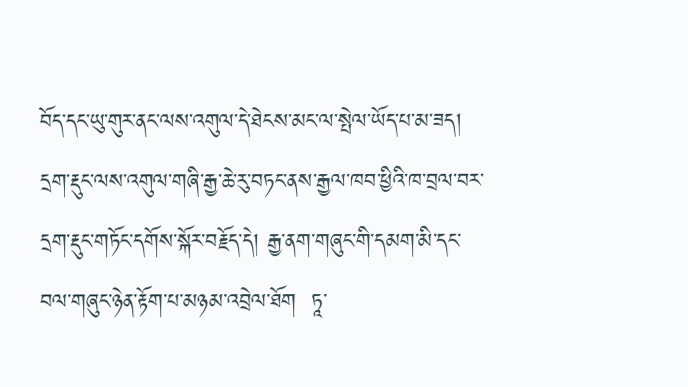བོད་དང་ཡུ་གུར་ནང་ལས་འགུལ་དེ་ཐེངས་མང་ལ་སྤེལ་ཡོད་པ་མ་ཟད། དྲག་རྡུང་ལས་འགུལ་གཞི་རྒྱ་ཆེ་རུ་བཏང་ནས་རྒྱལ་ཁབ་ཕྱིའི་ཁ་བྲལ་བར་དྲག་རྡུང་གཏོང་དགོས་སྐོར་བརྗོད་དེ། རྒྱ་ནག་གཞུང་གི་དམག་མི་དང་བལ་གཞུང་ཉེན་རྟོག་པ་མཉམ་འབྲེལ་ཐོག  ཏཱ་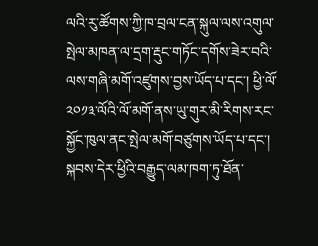ལའི་རུ་ཚོགས་ཀྱི་ཁ་བྲལ་ངན་སྐུལ་ལས་འགུལ་སྤེལ་མཁན་ལ་དྲག་རྡུང་གཏོང་དགོས་ཟེར་བའི་ལས་གཞི་མགོ་འཛུགས་བྱས་ཡོད་པ་དང་། ཕྱི་ལོ་ ༢༠༡༣་ལོའི་ལོ་མགོ་ནས་ཡུ་གུར་མི་རིགས་རང་སྐྱོང་ཁུལ་ནང་སྤེལ་མགོ་བཙུགས་ཡོད་པ་དང་། སྐབས་དེར་ཕྱིའི་བརྒྱུད་ལམ་ཁག་ཏུ་ཐོན་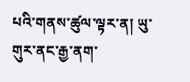པའི་གནས་ཚུལ་ལྟར་ན། ཡུ་གུར་ནང་རྒྱ་ནག་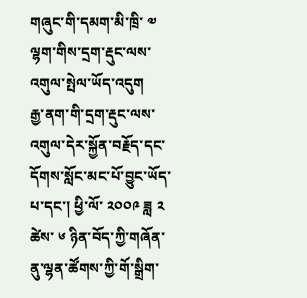གཞུང་གི་དམག་མི་ཁྲི་ ༧ ལྷག་གིས་དྲག་རྡུང་ལས་འགུལ་སྤེལ་ཡོད་འདུག
རྒྱ་ནག་གི་དྲག་རྡུང་ལས་འགུལ་དེར་སྐྱོན་བརྗོད་དང་དོགས་སློང་མང་པོ་བྱུང་ཡོད་པ་དང་། ཕྱི་ལོ་ ༢༠༠༩ ཟླ ༢ ཚེས་ ༦ ཉིན་བོད་ཀྱི་གཞོན་ནུ་ལྷན་ཚོགས་ཀྱི་གོ་སྒྲིག་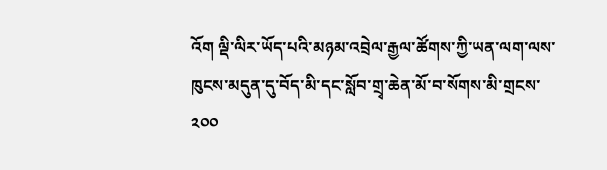འོག ལྡི་ལིར་ཡོད་པའི་མཉམ་འབྲེལ་རྒྱལ་ཚོགས་ཀྱི་ཡན་ལག་ལས་ཁུངས་མདུན་དུ་བོད་མི་དང་སློབ་གྲྭ་ཆེན་མོ་བ་སོགས་མི་གྲངས་ ༢༠༠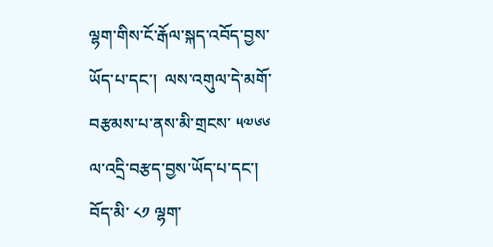ལྷག་གིས་ངོ་རྒོལ་སྐད་འབོད་བྱས་ཡོད་པ་དང་།  ལས་འགུལ་དེ་མགོ་བརྩམས་པ་ནས་མི་གྲངས་ ༥༧༦༦  ལ་འདྲི་བརྩད་བྱས་ཡོད་པ་དང་། བོད་མི་ ༨༡ ལྷག་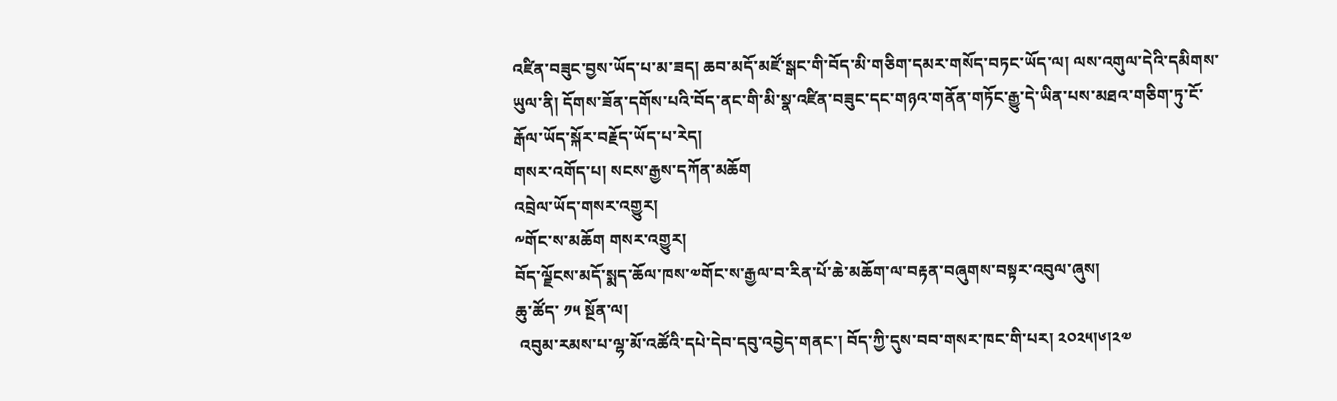འཛིན་བཟུང་བྱས་ཡོད་པ་མ་ཟད། ཆབ་མདོ་མཛོ་སྒང་གི་བོད་མི་གཅིག་དམར་གསོད་བཏང་ཡོད་ལ། ལས་འགུལ་དེའི་དམིགས་ཡུལ་ནི། དོགས་ཟོན་དགོས་པའི་བོད་ནང་གི་མི་སྣ་འཛིན་བཟུང་དང་གཉའ་གནོན་གཏོང་རྒྱུ་དེ་ཡིན་པས་མཐའ་གཅིག་ཏུ་ངོ་རྒོལ་ཡོད་སྐོར་བརྗོད་ཡོད་པ་རེད།
གསར་འགོད་པ། སངས་རྒྱས་དཀོན་མཆོག
འབྲེལ་ཡོད་གསར་འགྱུར།
༸གོང་ས་མཆོག གསར་འགྱུར།
བོད་ལྗོངས་མདོ་སྨད་ཆོལ་ཁས་༧གོང་ས་རྒྱལ་བ་རིན་པོ་ཆེ་མཆོག་ལ་བརྟན་བཞུགས་བསྟར་འབུལ་ཞུས།
ཆུ་ཚོད་ ༡༥ སྔོན་ལ།
 འབུམ་རམས་པ་ལྷ་མོ་འཚོའི་དཔེ་དེབ་དབུ་འབྱེད་གནང་། བོད་ཀྱི་དུས་བབ་གསར་ཁང་གི་པར། ༢༠༢༥།༦།༢༧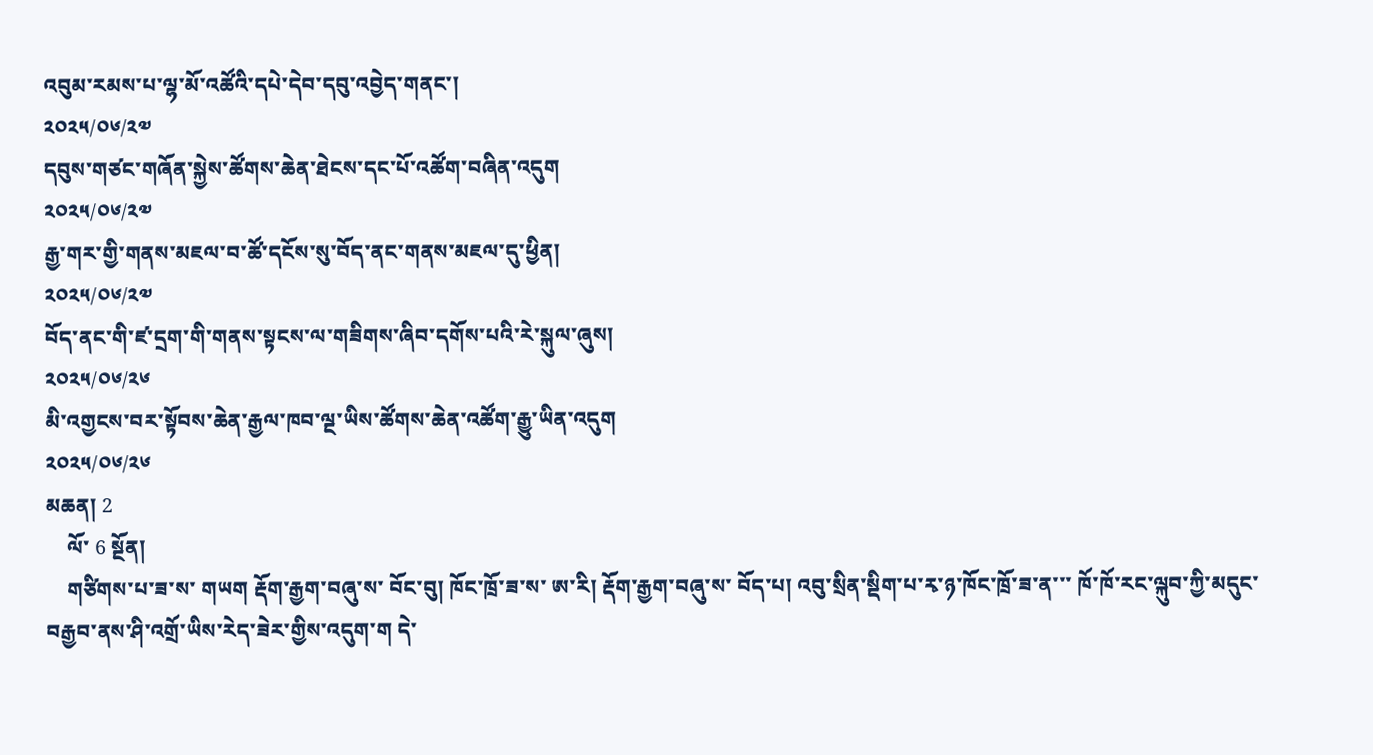འབུམ་རམས་པ་ལྷ་མོ་འཚོའི་དཔེ་དེབ་དབུ་འབྱེད་གནང་།
༢༠༢༥/༠༦/༢༧
དབུས་གཙང་གཞོན་སྐྱེས་ཚོགས་ཆེན་ཐེངས་དང་པོ་འཚོག་བཞིན་འདུག
༢༠༢༥/༠༦/༢༧
རྒྱ་གར་གྱི་གནས་མཇལ་བ་ཚོ་དངོས་སུ་བོད་ནང་གནས་མཇལ་དུ་ཕྱིན།
༢༠༢༥/༠༦/༢༧
བོད་ནང་གི་ཛ་དྲག་གི་གནས་སྟངས་ལ་གཟིགས་ཞིབ་དགོས་པའི་རེ་སྐུལ་ཞུས།
༢༠༢༥/༠༦/༢༦
མི་འགྱངས་བར་སྟོབས་ཆེན་རྒྱལ་ཁབ་ལྔ་ཡིས་ཚོགས་ཆེན་འཚོག་རྒྱུ་ཡིན་འདུག
༢༠༢༥/༠༦/༢༦
མཆན། 2
    ལོ་ 6 སྔོན།
    གཙིགས་པ་ཟ་ས་ གཡག རྡོག་རྒྱག་བཞུ་ས་ བོང་བུ། ཁོང་ཁྲོ་ཟ་ས་ ཨ་རི། རྡོག་རྒྱག་བཞུ་ས་ བོད་པ། འབུ་སྲིན་སྡིག་པ་རྭ་ཉ་ཁོང་ཁྲོ་ཟ་ན་་་ ཁོ་ཁོ་རང་ལྐུབ་ཀྱི་མདུང་བརྒྱབ་ནས་ཤི་འགྲོ་ཡིས་རེད་ཟེར་གྱིས་འདུག་ག དེ་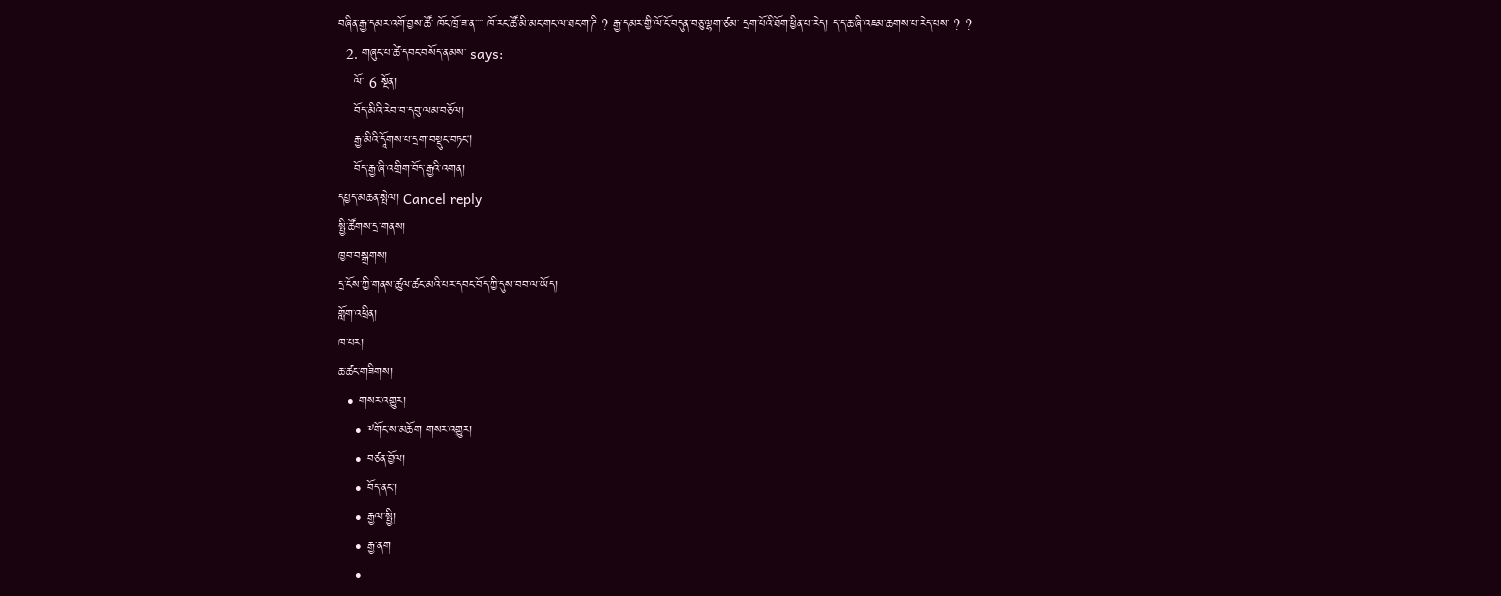བཞིན་རྒྱ་དམར་འགོ་བྱས་ཚོ་ ཁོང་ཁྲོ་ཟ་ན་་་་ ཁོ་རང་ཚོ་མི་མང་གང་ལ་ཐང་ག་ཌི ? རྒྱ་དམར་གྱི་ལོ་ངོ་བདུན་བཅུ་ལྷག་ཙམ་ དྲག་པོའི་ཐོག་ཕྱིན་པ་རེད། ད་ད་ཆ་ཞི་འཇམ་ཆགས་པ་རེད་པས་ ? ?
  2. གཞུང་པ་ཚེ་དབང་བསོད་ནམས་ says:
    ལོ་ 6 སྔོན།
    བོད་མིའི་རེབ་བ་དབུ་ལམ་བཅོལ།
    རྒྱ་མིའི་དཱོགས་པ་དྲག་བསྡུང་བཏང།
    བོད་རྒྱ་ཞི་འགྲིག་བོད་རྒྱའི་འགན།
དཔྱད་མཆན་སྤེལ། Cancel reply
སྤྱི་ཚོགས་དྲ་གནས།
ཁྱབ་བསྒྲགས།
དྲ་ངོས་ཀྱི་གནས་ཚུལ་ཚང་མའི་པར་དབང་བོད་ཀྱི་དུས་བབ་ལ་ཡོད།
གློག་འཕྲིན།
ཁ་པར།
ཆ་ཚང་གཟིགས།
  • གསར་འགྱུར།
    • ༸གོང་ས་མཆོག གསར་འགྱུར།
    • བཙན་བྱོལ།
    • བོད་ནང་།
    • རྒྱལ་སྤྱི།
    • རྒྱ་ནག
    •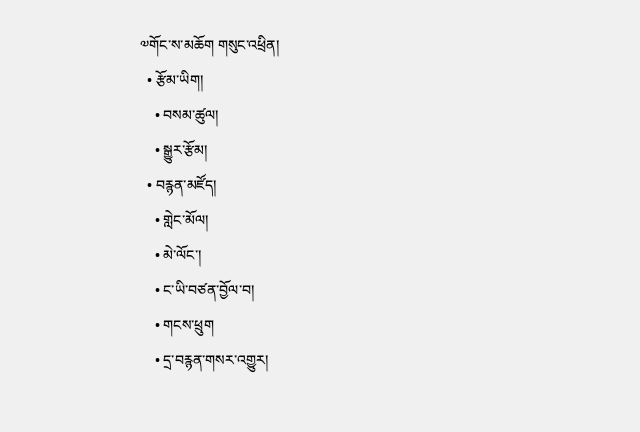༧གོང་ས་མཆོག གསུང་འཕྲིན།
  • རྩོམ་ཡིག།
    • བསམ་ཚུལ།
    • སྒྱུར་རྩོམ།
  • བརྙན་མཛོད།
    • གླེང་མོལ།
    • མེ་ལོང་།
    • ང་ཡི་བཙན་བྱོལ་བ།
    • གངས་ཕྲུག
    • དྲ་བརྙན་གསར་འགྱུར།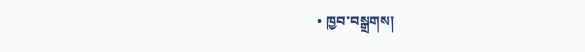• ཁྱབ་བསྒྲགས།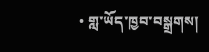• གླ་ཡོད་ཁྱབ་བསྒྲགས།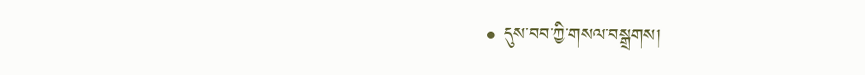• དུས་བབ་ཀྱི་གསལ་བསྒྲགས།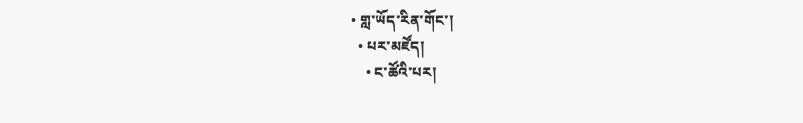• གླ་ཡོད་རིན་གོང་།
  • པར་མཛོད།
    • ང་ཚོའི་པར།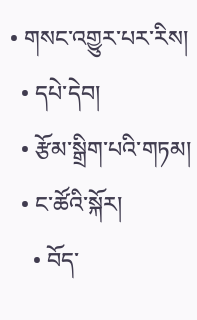• གསང་འགྱུར་པར་རིས།
  • དཔེ་དེབ།
  • རྩོམ་སྒྲིག་པའི་གཏམ།
  • ང་ཚོའི་སྐོར།
    • བོད་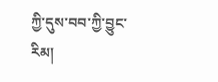ཀྱི་དུས་བབ་ཀྱི་བྱུང་རིམ།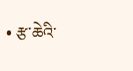• རྩ་ཆེའི་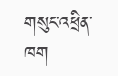གསུང་འཕྲིན་ཁག